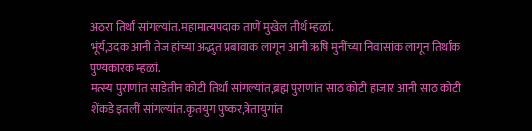अठरा तिर्थां सांगल्यांत.महामात्यपदाक ताणें मुखेल तीर्थ म्हळां.
भूंर्य,उदक आनी तेज हांच्या अद्भुत प्रबावाक लागून आनी ऋषि मुनींच्या निवासांक लागून तिर्थांक पुण्यकारक म्हळां.
मत्स्य पुराणांत साडेतीन कोटी तिर्थां सांगल्यांत,ब्रह्म पुराणांत साठ कोटी हाजार आनी साठ कोटी शेंकडे इतलीं सांगल्यांत.कृतयुग पुष्कर,त्रेतायुगांत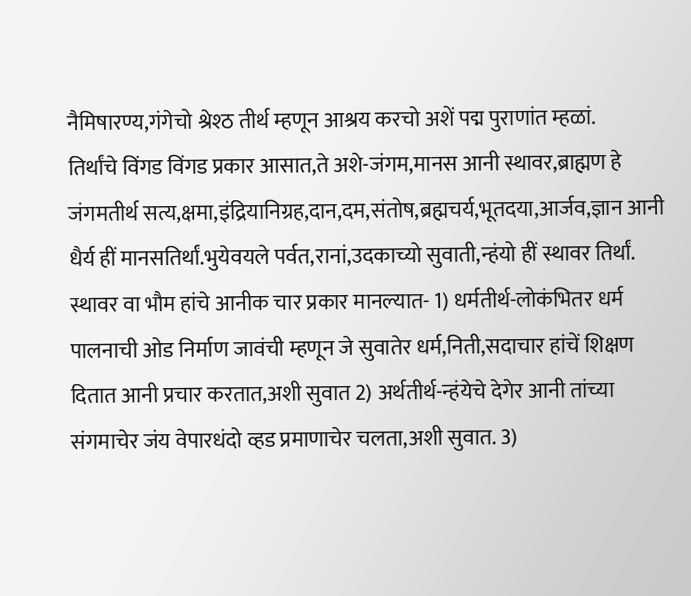नैमिषारण्य,गंगेचो श्रेश्ठ तीर्थ म्हणून आश्रय करचो अशें पद्म पुराणांत म्हळां.
तिर्थांचे विंगड विंगड प्रकार आसात,ते अशे-जंगम,मानस आनी स्थावर,ब्राह्मण हे जंगमतीर्थ सत्य,क्षमा,इंद्रियानिग्रह,दान,दम,संतोष,ब्रह्मचर्य,भूतदया,आर्जव,ज्ञान आनी धैर्य हीं मानसतिर्थां.भुयेवयले पर्वत,रानां,उदकाच्यो सुवाती,न्हंयो हीं स्थावर तिर्थां.
स्थावर वा भौम हांचे आनीक चार प्रकार मानल्यात- 1) धर्मतीर्थ-लोकंभितर धर्म पालनाची ओड निर्माण जावंची म्हणून जे सुवातेर धर्म,निती,सदाचार हांचें शिक्षण दितात आनी प्रचार करतात,अशी सुवात 2) अर्थतीर्थ-न्हंयेचे देगेर आनी तांच्या संगमाचेर जंय वेपारधंदो व्हड प्रमाणाचेर चलता,अशी सुवात. 3)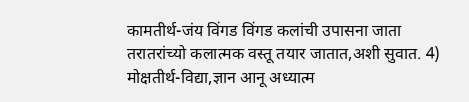कामतीर्थ-जंय विंगड विंगड कलांची उपासना जाता तरातरांच्यो कलात्मक वस्तू तयार जातात,अशी सुवात. 4) मोक्षतीर्थ-विद्या,ज्ञान आनू अध्यात्म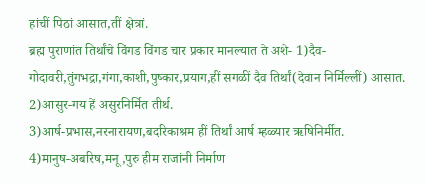हांचीं पिठां आसात,तीं क्षेत्रां.
ब्रह्म पुराणांत तिर्थांचे विंगड विंगड चार प्रकार मानल्यात ते अशे- 1)दैव-गोदावरी,तुंगभद्रा,गंगा,काशी,पुष्कार,प्रयाग,हीं सगळीं दैव तिर्थां(देवान निर्मिल्लीं) आसात.
2)आसुर-गय हें असुरनिर्मित तीर्थ.
3)आर्ष-प्रभास,नरनारायण,बदरिकाश्रम हीं तिर्थां आर्ष म्हळ्यार ऋषिनिर्मीत.
4)मानुष-अबरिष,मनू,पुरु हीम राजांनी निर्माण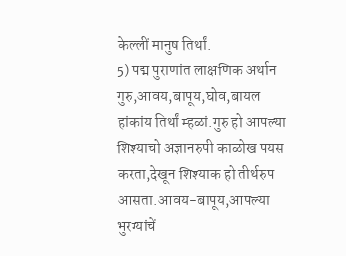केल्लीं मानुष तिर्थां.
5) पद्म पुराणांत लाक्षणिक अर्थान गुरु,आवय,बापूय,घोव,बायल हांकांय तिर्थां म्हळां.गुरु हो आपल्या शिश्याचो अज्ञानरुपी काळोख पयस करता,देखून शिश्याक हो तीर्थरुप आसता.आवय-बापूय,आपल्या भुरग्यांचें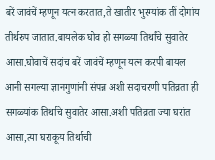बरें जावंचें म्हणून यत्न करतात,ते खातीर भुरग्यांक तीं दोगांय तीर्थरुप जातात.बायलेक घोव हो सगळ्या तिर्थांचे सुवातेर आसा.घोवाचें सदांच बरें जावंचें म्हणून यत्न करपी बायल आनी सगल्या ज्ञानगुणांनी संपन्न अशी सदाचरणी पतिव्रता ही सगळ्यांक तिर्थाचे सुवातेर आसा.अशी पतिव्रता ज्या घरांत आसा,त्या घराकूय तिर्थाची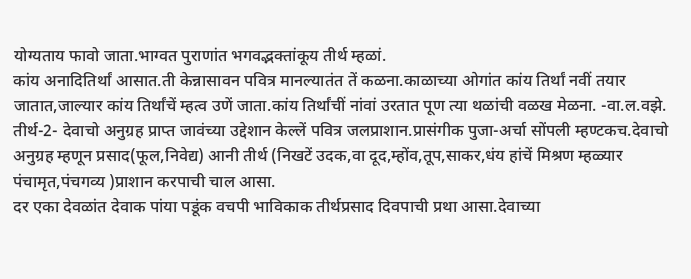योग्यताय फावो जाता.भाग्वत पुराणांत भगवद्भक्तांकूय तीर्थ म्हळां.
कांय अनादितिर्थां आसात.ती केन्नासावन पवित्र मानल्यातंत तें कळना.काळाच्या ओगांत कांय तिर्थां नवीं तयार जातात,जाल्यार कांय तिर्थांचें म्हत्व उणें जाता.कांय तिर्थांचीं नांवां उरतात पूण त्या थळांची वळख मेळना. -वा.ल.वझे.
तीर्थ-2- देवाचो अनुग्रह प्राप्त जावंच्या उद्देशान केल्लें पवित्र जलप्राशान.प्रासंगीक पुजा-अर्चा सोंपली म्हण्टकच.देवाचो अनुग्रह म्हणून प्रसाद(फूल,निवेद्य) आनी तीर्थ (निखटें उदक,वा दूद,म्होंव,तूप,साकर,धंय हांचें मिश्रण म्हळ्यार पंचामृत,पंचगव्य )प्राशान करपाची चाल आसा.
दर एका देवळांत देवाक पांया पडूंक वचपी भाविकाक तीर्थप्रसाद दिवपाची प्रथा आसा.देवाच्या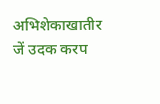अभिशेकाखातीर जें उदक करप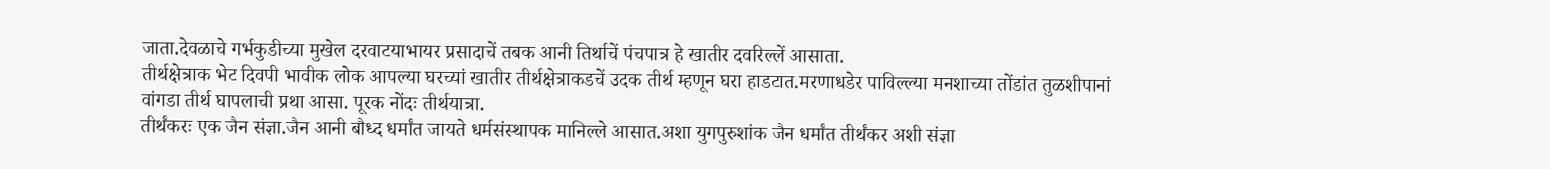जाता.देवळाचे गर्भकुडीच्या मुखेल दरवाटयाभायर प्रसादाचें तबक आनी तिर्थाचें पंचपात्र हे खातीर दवरिल्लें आसाता.
तीर्थक्षेत्राक भेट दिवपी भावीक लोक आपल्या घरच्यां खातीर तीर्थक्षेत्राकडचें उदक तीर्थ म्हणून घरा हाडटात.मरणाधडेर पाविल्ल्या मनशाच्या तोंडांत तुळशीपानां वांगडा तीर्थ घापलाची प्रथा आसा. पूरक नोंदः तीर्थयात्रा.
तीर्थंकरः एक जैन संज्ञा.जैन आनी बौध्द धर्मांत जायते धर्मसंस्थापक मानिल्ले आसात.अशा युगपुरुशांक जैन धर्मांत तीर्थंकर अशी संज्ञा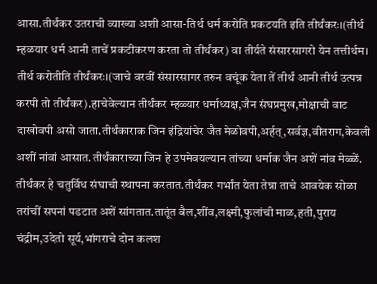आसा.तीर्थंकर उतराची व्याख्या अशी आसा-तिर्थ धर्म करोति प्रकटयति इति तीर्थंकरः।(तीर्थ म्हळयार धर्म आनी ताचें प्रकटीकरण करता तो तीर्थंकर) वा तीर्यते संसारसागरो येन तत्तीर्थम। तीर्थ करोतीति तीर्थंकरः।(जाचे वरवीं संसारसागर तरुन वचूंक येता तें तीर्थं आनी तीर्थ उत्पन्न करपी तो तीर्थंकर).हाचेवेल्यान तीर्थंकर म्हळ्यार धर्माध्यक्ष,जैन संघप्रमुख,मोक्षाची वाट दाखोवपी असो जाता.तीर्थंकाराक जिन इंद्रियांचेर जैत मेळोवपी,अर्हत्,सर्वज्ञ,वीतराग,केवली अशीं नांवां आसात.तीर्थंकाराच्या जिन हे उपमेवयल्यान तांच्या धर्माक जैन अशें नांव मेळ्ळें.
तीर्थंकर हे चतुर्विध संघाची स्थापना करतात.तीर्थंकर गर्भांत येता तेन्ना ताचे आवयेक सोळा तरांचीं सपनां पडटात अशें सांगतात.तातूंत बैल,शींव,लक्ष्मी,फुलांची माळ,हती,पुराय चंद्रीम,उदेतो सूर्य,भांगराचे दोन कलश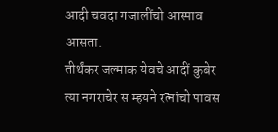आदी चवदा गजालींचो आस्पाव आसता.
तीर्थंकर जल्माक येवचे आदीं कुबेर त्या नगराचेर स म्हयने रत्नांचो पावस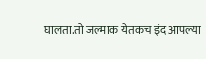घालता.तो जल्माक येतकच इंद आपल्या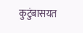कुटुंबासयत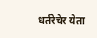धर्तरेचेर येता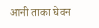आनी ताका घेवन